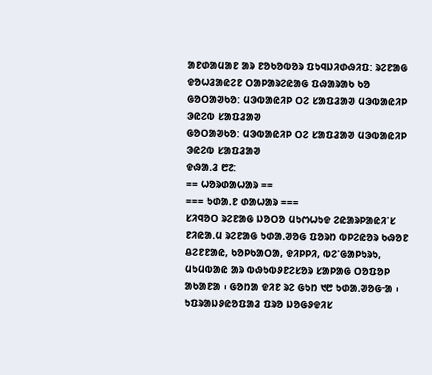ᱟᱱᱰᱟᱢᱟᱱ ᱟᱨ ᱱᱚᱠᱚᱵᱚᱨ ᱯᱩᱧᱡᱤᱰᱷᱤᱯ: ᱨᱮᱱᱟᱜ ᱫᱚᱦᱲᱟᱭᱮᱱ ᱛᱟᱞᱟᱨᱮᱭᱟᱜ ᱯᱷᱟᱨᱟᱠ ᱠᱚ
ᱜᱚᱛᱟᱣᱠᱚ: ᱢᱳᱵᱟᱭᱤᱞ ᱛᱮ ᱥᱟᱯᱲᱟᱣ ᱢᱳᱵᱟᱭᱤᱞ ᱳᱭᱮᱵ ᱥᱟᱯᱲᱟᱣ
ᱜᱚᱛᱟᱣᱠᱚ: ᱢᱳᱵᱟᱭᱤᱞ ᱛᱮ ᱥᱟᱯᱲᱟᱣ ᱢᱳᱵᱟᱭᱤᱞ ᱳᱭᱮᱵ ᱥᱟᱯᱲᱟᱣ
ᱫᱷᱟᱹᱲ ᱘᱗:
== ᱦᱚᱨᱰᱟᱦᱟᱨ ==
=== ᱩᱰᱟᱹᱱ ᱰᱟᱦᱟᱨ ===
ᱥᱤᱧᱚᱛ ᱨᱮᱱᱟᱜ ᱡᱚᱛᱚ ᱢᱩᱬᱦᱩᱫ ᱮᱭᱟᱨᱞᱟᱭᱤᱸᱥ ᱱᱤᱭᱟᱹᱢ ᱨᱮᱱᱟᱜ ᱩᱰᱟᱹᱣᱚᱜ ᱯᱚᱨᱴ ᱵᱞᱮᱭᱚᱨ ᱠᱷᱚᱱ ᱪᱮᱱᱱᱟᱭ, ᱠᱚᱞᱠᱟᱛᱟ, ᱫᱤᱞᱞᱤ, ᱵᱮᱸᱜᱟᱞᱩᱨᱩ, ᱢᱩᱢᱵᱟᱭ ᱟᱨ ᱵᱷᱩᱵᱽᱱᱮᱥᱚᱨ ᱥᱟᱞᱟᱜ ᱛᱚᱯᱚᱞ ᱟᱠᱟᱱᱟ ᱾ ᱜᱚᱴᱟ ᱫᱤᱱ ᱨᱮ ᱜᱩᱴ ᱑᱘ ᱩᱰᱟᱹᱣᱚᱜᱼᱟ ᱾ ᱩᱯᱨᱟᱡᱽᱭᱚᱯᱟᱲ ᱯᱨᱚ ᱡᱚᱜᱽᱫᱤᱥ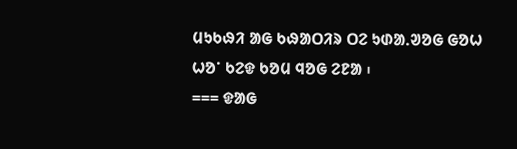ᱢᱩᱠᱷᱤ ᱟᱜ ᱠᱷᱟᱛᱤᱨ ᱛᱮ ᱩᱰᱟᱹᱣᱚᱜ ᱜᱚᱦ ᱦᱚᱸ ᱠᱮᱫ ᱠᱚᱢ ᱧᱚᱜ ᱮᱱᱟ ᱾
=== ᱫᱟᱜ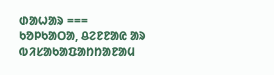ᱰᱟᱦᱟᱨ ===
ᱠᱚᱞᱠᱟᱛᱟ, ᱪᱮᱱᱱᱟᱭ ᱟᱨ ᱵᱤᱥᱟᱠᱟᱯᱟᱴᱴᱟᱱᱟᱢ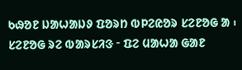ᱠᱷᱚᱱ ᱡᱟᱦᱟᱡᱽ ᱯᱚᱨᱴ ᱵᱞᱮᱭᱚᱨ ᱥᱮᱱᱚᱜ ᱟ ᱾ ᱥᱮᱱᱚᱜ ᱨᱮ ᱵᱟᱨᱥᱤᱝ ᱼ ᱯᱮ ᱢᱟᱦᱟ ᱜᱟᱱ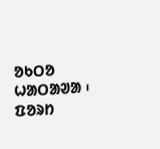ᱚᱠᱛᱚ ᱦᱟᱛᱟᱣᱟ ᱾ ᱯᱚᱨᱴ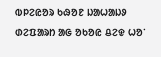ᱵᱞᱮᱭᱚᱨ ᱠᱷᱚᱱ ᱡᱟᱦᱟᱡᱽ ᱰᱮᱯᱟᱨᱴ ᱟᱜ ᱚᱠᱚᱭ ᱪᱮᱫ ᱦᱚᱸ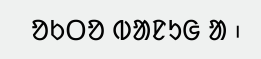ᱚᱠᱛᱚ ᱵᱟᱱᱩᱜ ᱟ ᱾